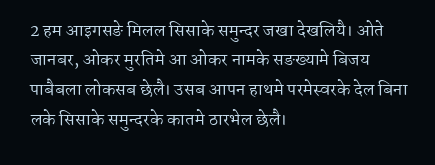2 हम आइगसङे मिलल सिसाके समुन्दर जखा देखलियै। ओते जानबर, ओकर मुरतिमे आ ओकर नामके सङख्यामे बिजय पाबैबला लोकसब छेलै। उसब आपन हाथमे परमेस्वरके देल बिना लके सिसाके समुन्दरके कातमे ठारभेल छेलै।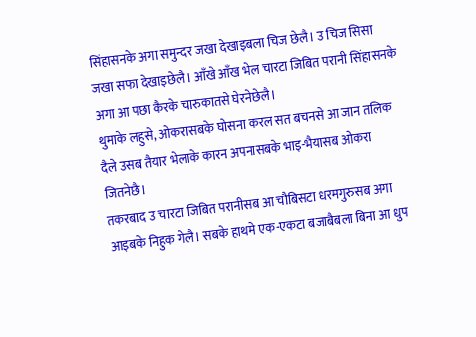सिंहासनके अगा समुन्दर जखा देखाइबला चिज छेलै। उ चिज सिसा जखा सफा देखाइछेलै। आँखे आँख भेल चारटा जिबित परानी सिंहासनके अगा आ पछा कैरके चारुकातसे घेरनेछेलै।
थुमाके लहुसे, ओकरासबके घोसना करल सत बचनसे आ जान तलिक दैले उसब तैयार भेलाके कारन अपनासबके भाइ-भैयासब ओकरा जितनेछै।
तकरबाद उ चारटा जिबित परानीसब आ चौबिसटा धरमगुरुसब अगा आइबके निहुक गेलै। सबके हाथमे एक-एकटा बजाबैबला बिना आ धुप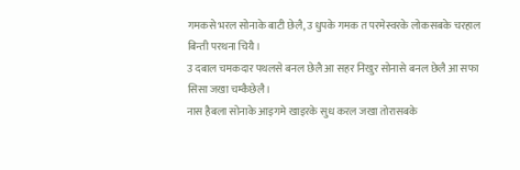गमकसे भरल सोनाके बाटी छेलै, उ धुपके गमक त परमेस्वरके लोकसबके चरहाल बिन्ती परथना चियै।
उ दबाल चमकदार पथलसे बनल छेलै आ सहर निखुर सोनासे बनल छेलै आ सफा सिसा जखा चम्कैछेलै।
नास हैबला सोनाके आइगमे खाइरके सुध करल जखा तोरासबके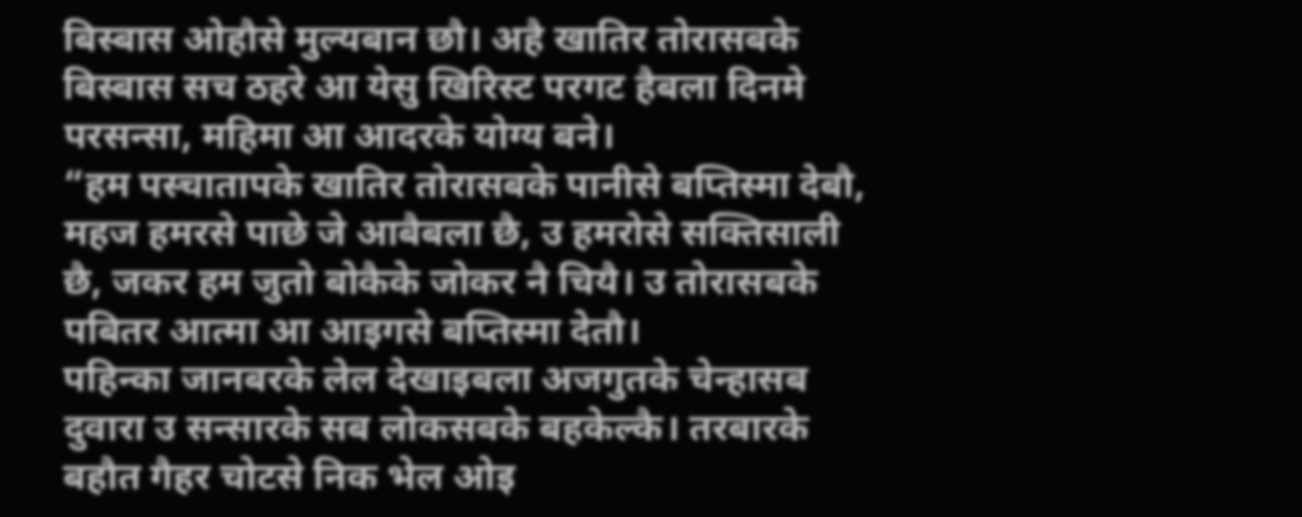बिस्बास ओहौसे मुल्यबान छौ। अहै खातिर तोरासबके बिस्बास सच ठहरे आ येसु खिरिस्ट परगट हैबला दिनमे परसन्सा, महिमा आ आदरके योग्य बने।
“हम पस्चातापके खातिर तोरासबके पानीसे बप्तिस्मा देबौ, महज हमरसे पाछे जे आबैबला छै, उ हमरोसे सक्तिसाली छै, जकर हम जुतो बोकैके जोकर नै चियै। उ तोरासबके पबितर आत्मा आ आइगसे बप्तिस्मा देतौ।
पहिन्का जानबरके लेल देखाइबला अजगुतके चेन्हासब दुवारा उ सन्सारके सब लोकसबके बहकेल्कै। तरबारके बहौत गैहर चोटसे निक भेल ओइ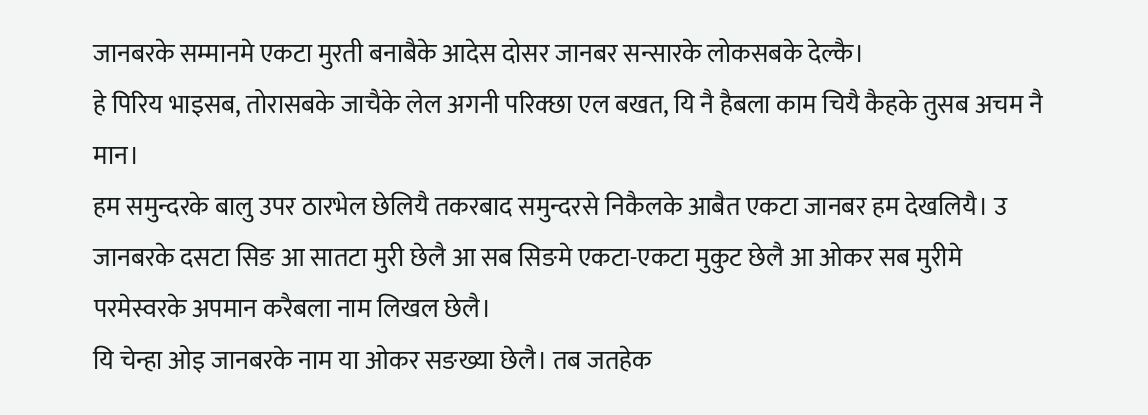जानबरके सम्मानमे एकटा मुरती बनाबैके आदेस दोसर जानबर सन्सारके लोकसबके देल्कै।
हे पिरिय भाइसब, तोरासबके जाचैके लेल अगनी परिक्छा एल बखत, यि नै हैबला काम चियै कैहके तुसब अचम नै मान।
हम समुन्दरके बालु उपर ठारभेल छेलियै तकरबाद समुन्दरसे निकैलके आबैत एकटा जानबर हम देखलियै। उ जानबरके दसटा सिङ आ सातटा मुरी छेलै आ सब सिङमे एकटा-एकटा मुकुट छेलै आ ओकर सब मुरीमे परमेस्वरके अपमान करैबला नाम लिखल छेलै।
यि चेन्हा ओइ जानबरके नाम या ओकर सङख्या छेलै। तब जतहेक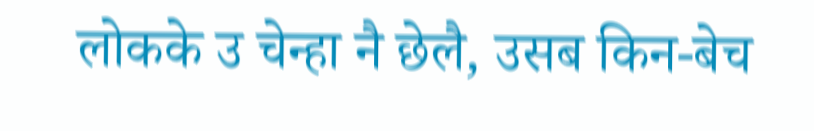लोकके उ चेन्हा नै छेलै, उसब किन-बेच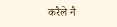करैले नै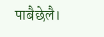पाबैछेलै।